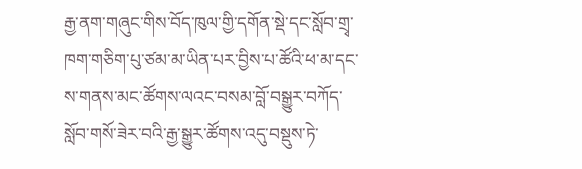རྒྱ་ནག་གཞུང་གིས་བོད་ཁུལ་གྱི་དགོན་སྡེ་དང་སློབ་གྲྭ་ཁག་གཅིག་པུ་ཙམ་མ་ཡིན་པར་བྱིས་པ་ཚོའི་ཕ་མ་དང་ས་གནས་མང་ཚོགས་ལའང་བསམ་བློ་བསྒྱུར་བཀོད་སློབ་གསོ་ཟེར་བའི་རྒྱ་སྒྱུར་ཚོགས་འདུ་བསྡུས་ཏེ་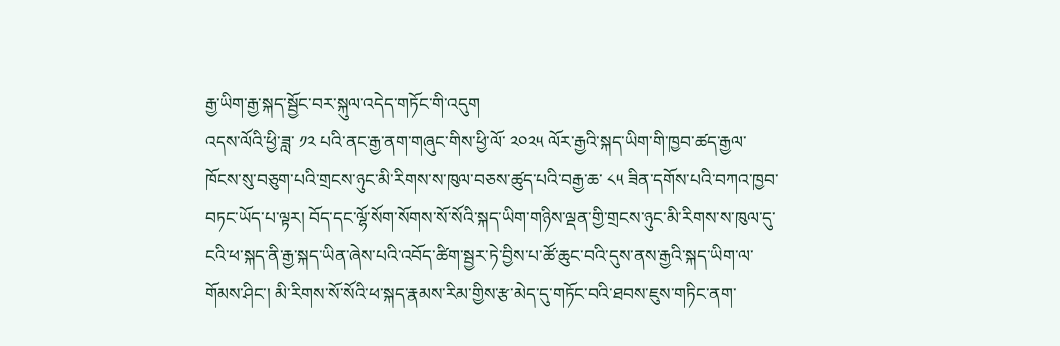རྒྱ་ཡིག་རྒྱ་སྐད་སྦྱོང་བར་སྐུལ་འདེད་གཏོང་གི་འདུག
འདས་ལོའི་ཕྱི་ཟླ་ ༡༢ པའི་ནང་རྒྱ་ནག་གཞུང་གིས་ཕྱི་ལོ་ ༢༠༢༥ ལོར་རྒྱའི་སྐད་ཡིག་གི་ཁྱབ་ཚད་རྒྱལ་ཁོངས་སུ་བཅུག་པའི་གྲངས་ཉུང་མི་རིགས་ས་ཁུལ་བཅས་ཚུད་པའི་བརྒྱ་ཆ་ ༨༥ ཟིན་དགོས་པའི་བཀའ་ཁྱབ་བཏང་ཡོད་པ་ལྟར། བོད་དང་ལྷོ་སོག་སོགས་སོ་སོའི་སྐད་ཡིག་གཉིས་ལྡན་གྱི་གྲངས་ཉུང་མི་རིགས་ས་ཁུལ་དུ་ངའི་ཕ་སྐད་ནི་རྒྱ་སྐད་ཡིན་ཞེས་པའི་འབོད་ཚིག་སྦྱར་ཏེ་བྱིས་པ་ཚོ་ཆུང་བའི་དུས་ནས་རྒྱའི་སྐད་ཡིག་ལ་གོམས་ཤིང་། མི་རིགས་སོ་སོའི་ཕ་སྐད་རྣམས་རིམ་གྱིས་རྩ་མེད་དུ་གཏོང་བའི་ཐབས་ཇུས་གཏིང་ནག་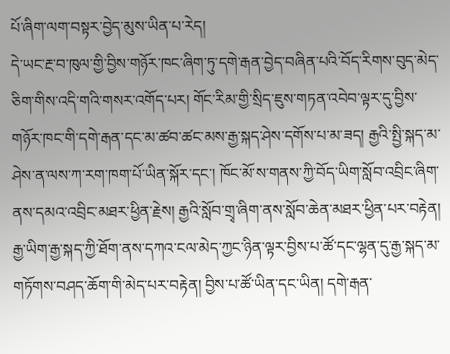པོ་ཞིག་ལག་བསྟར་བྱེད་མུས་ཡིན་པ་རེད།
དེ་ཡང་རྔ་བ་ཁུལ་གྱི་བྱིས་གཉོར་ཁང་ཞིག་ཏུ་དགེ་རྒན་བྱེད་བཞིན་པའི་བོད་རིགས་བུད་མེད་ཅིག་གིས་འདི་གའི་གསར་འགོད་པར། གོང་རིམ་གྱི་སྲིད་ཇུས་གཏན་འབེབ་ལྟར་དུ་བྱིས་གཉོར་ཁང་གི་དགེ་རྒན་དང་མ་ཚབ་ཚང་མས་རྒྱ་སྐད་ཤེས་དགོས་པ་མ་ཟད། རྒྱའི་སྤྱི་སྐད་མ་ཤེས་ན་ལས་ཀ་རག་ཁག་པོ་ཡིན་སྐོར་དང་། ཁོང་མོ་ས་གནས་ཀྱི་བོད་ཡིག་སློབ་འབྲིང་ཞིག་ནས་དམའ་འབྲིང་མཐར་ཕྱིན་རྗེས། རྒྱའི་སློབ་གྲྭ་ཞིག་ནས་སློབ་ཆེན་མཐར་ཕྱིན་པར་བརྟེན། རྒྱ་ཡིག་རྒྱ་སྐད་ཀྱི་ཐོག་ནས་དཀའ་ངལ་མེད་ཀྱང་ཉིན་ལྟར་བྱིས་པ་ཚོ་དང་ལྷན་དུ་རྒྱ་སྐད་མ་གཏོགས་བཤད་ཆོག་གི་མེད་པར་བརྟེན། བྱིས་པ་ཚོ་ཡིན་དང་ཡིན། དགེ་རྒན་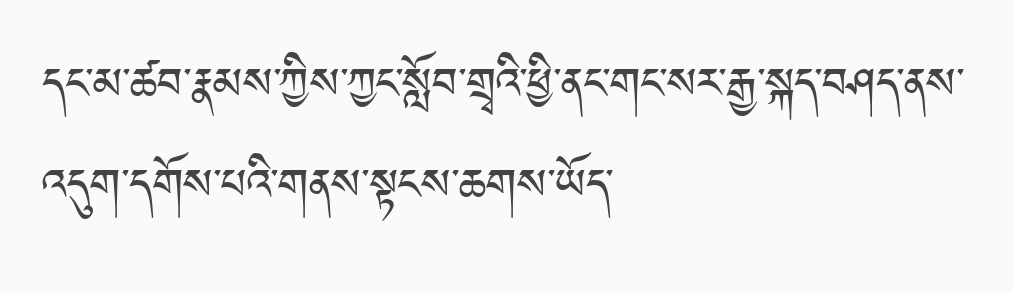དང་མ་ཚབ་རྣམས་ཀྱིས་ཀྱང་སློབ་གྲྭའི་ཕྱི་ནང་གང་སར་རྒྱ་སྐད་བཤད་ནས་འདུག་དགོས་པའི་གནས་སྟངས་ཆགས་ཡོད་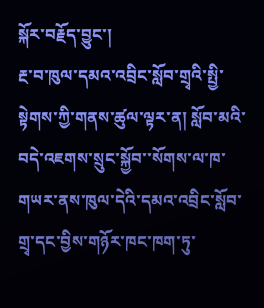སྐོར་བརྗོད་བྱུང་།
རྔ་བ་ཁུལ་དམའ་འབྲིང་སློབ་གྲྭའི་སྤྱི་སྟེགས་ཀྱི་གནས་ཚུལ་ལྟར་ན། སློབ་མའི་བདེ་འཇགས་སྲུང་སྐྱོབ་་སོགས་ལ་ཁ་གཡར་ནས་ཁུལ་དེའི་དམའ་འབྲིང་སློབ་གྲྭ་དང་བྱིས་གཉོར་ཁང་ཁག་ཏུ་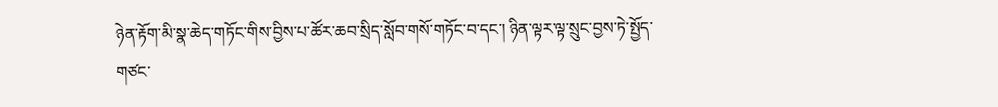ཉེན་རྟོག་མི་སྣ་ཆེད་གཏོང་གིས་བྱིས་པ་ཚོར་ཆབ་སྲིད་སློབ་གསོ་གཏོང་བ་དང་། ཉིན་ལྟར་ལྟ་སྲུང་བྱས་ཏེ་སྤྱོད་གཙང་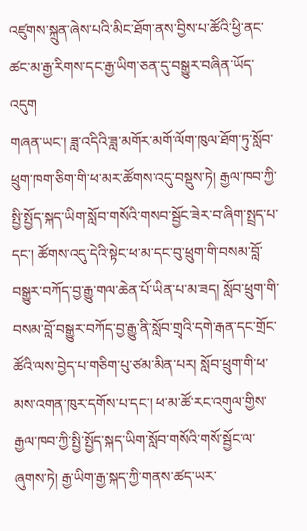འཛུགས་སྐྲུན་ཞེས་པའི་མིང་ཐོག་ནས་བྱིས་པ་ཚོའི་ཕྱི་ནང་ཚང་མ་རྒྱ་རིགས་དང་རྒྱ་ཡིག་ཅན་དུ་བསྒྱུར་བཞིན་ཡོད་འདུག
གཞན་ཡང་། ཟླ་འདིའི་ཟླ་མགོར་མགོ་ལོག་ཁུལ་ཐོག་ཏུ་སློབ་ཕྲུག་ཁག་ཅིག་གི་ཕ་མར་ཚོགས་འདུ་བསྡུས་ཏེ། རྒྱལ་ཁབ་ཀྱི་སྤྱི་སྤྱོད་སྐད་ཡིག་སློབ་གསོའི་གསབ་སྦྱོང་ཟེར་བ་ཞིག་སྤྲད་པ་དང་། ཚོགས་འདུ་དེའི་སྟེང་ཕ་མ་དང་བུ་ཕྲུག་གི་བསམ་བློ་བསྒྱུར་བཀོད་བྱ་རྒྱུ་གལ་ཆེན་པོ་ཡིན་པ་མ་ཟད། སློབ་ཕྲུག་གི་བསམ་བློ་བསྒྱུར་བཀོད་བྱ་རྒྱུ་ནི་སློབ་གྲྭའི་དགེ་རྒན་དང་གྲོང་ཚོའི་ལས་བྱེད་པ་གཅིག་པུ་ཙམ་མིན་པར། སློབ་ཕྲུག་གི་ཕ་མས་འགན་ཁུར་དགོས་པ་དང་། ཕ་མ་ཚོ་རང་འགུལ་གྱིས་རྒྱལ་ཁབ་ཀྱི་སྤྱི་སྤྱོད་སྐད་ཡིག་སློབ་གསོའི་གསོ་སྦྱོང་ལ་ཞུགས་ཏེ། རྒྱ་ཡིག་རྒྱ་སྐད་ཀྱི་གནས་ཚད་ཡར་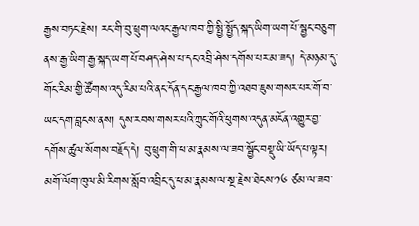རྒྱས་བཏང་རྗེས། རང་གི་བུ་ཕྲུག་ལའང་རྒྱལ་ཁབ་ཀྱི་སྤྱི་སྤྱོད་སྐད་ཡིག་ཡག་པོ་སྦྱང་བཅུག་ནས་རྒྱ་ཡིག་རྒྱ་སྐད་ཡག་པོ་བཤད་ཤེས་པ་དང་འབྲི་ཤེས་དགོས་པར་མ་ཟད། དེ་མཉམ་དུ་གོང་རིམ་གྱི་ཚོགས་འདུ་རིམ་པའི་ནང་དོན་དང་རྒྱལ་ཁབ་ཀྱི་འཐབ་ཇུས་གསར་པར་གོ་བ་ཡང་དག་བླངས་ནས། དུས་རབས་གསར་པའི་ཀྲུང་གོའི་ཕུགས་འདུན་མངོན་འགྱུར་བྱ་དགོས་ཚུལ་སོགས་བརྗོད་དེ། བུ་ཕྲུག་གི་ཕ་མ་རྣམས་ལ་ཟབ་སྦྱོང་བསྡུ་ཡི་ཡོད་པ་ལྟར། མགོ་ལོག་ཁུལ་མི་རིགས་སློབ་འབྲིང་དུ་ཕ་མ་རྣམས་ལ་སྔ་རྗེས་ཐེངས་༡༦ ཙམ་ལ་ཟབ་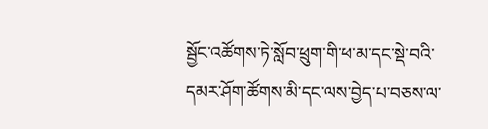སྦྱོང་འཚོགས་ཏེ་སློབ་ཕྲུག་གི་ཕ་མ་དང་སྡེ་བའི་དམར་ཤོག་ཚོགས་མི་དང་ལས་བྱེད་པ་བཅས་ལ་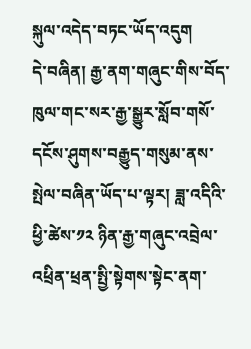སྐུལ་འདེད་བཏང་ཡོད་འདུག
དེ་བཞིན། རྒྱ་ནག་གཞུང་གིས་བོད་ཁུལ་གང་སར་རྒྱ་སྒྱུར་སློབ་གསོ་དངོས་ཤུགས་བརྒྱུད་གསུམ་ནས་སྤེལ་བཞིན་ཡོད་པ་ལྟར། ཟླ་འདིའི་ཕྱི་ཚེས་༡༢ ཉིན་རྒྱ་གཞུང་འབྲེལ་འཕྲིན་ཕྲན་སྤྱི་སྟེགས་སྟེང་ནག་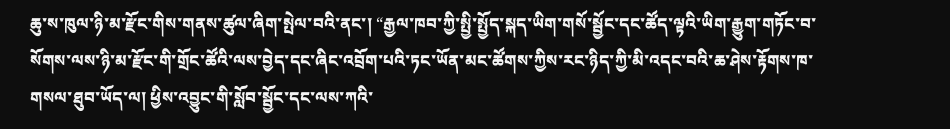ཆུ་ས་ཁུལ་ཉི་མ་རྫོང་གིས་གནས་ཚུལ་ཞིག་སྤེལ་བའི་ནང་། “རྒྱལ་ཁབ་ཀྱི་སྤྱི་སྤྱོད་སྐད་ཡིག་གསོ་སྦྱོང་དང་ཚོད་ལྟའི་ཡིག་རྒྱུག་གཏོང་བ་སོགས་ལས་ཉི་མ་རྫོང་གི་གྲོང་ཚོའི་ལས་བྱེད་དང་ཞིང་འབྲོག་པའི་ཏང་ཡོན་མང་ཚོགས་ཀྱིས་རང་ཉིད་ཀྱི་མི་འདང་བའི་ཆ་ཤེས་རྟོགས་ཁ་གསལ་ཐུབ་ཡོད་ལ། ཕྱིས་འབྱུང་གི་སློབ་སྦྱོང་དང་ལས་ཀའི་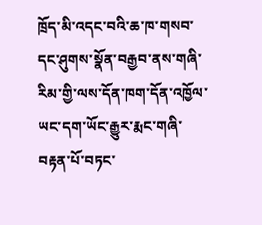ཁྲོད་མི་འདང་བའི་ཆ་ཁ་གསབ་དང་ཤུགས་སྣོན་བརྒྱབ་ནས་གཞི་རིམ་གྱི་ལས་དོན་ཁག་དོན་འཁྱོལ་ཡང་དག་ཡོང་རྒྱུར་རྨང་གཞི་བརྟན་པོ་བཏང་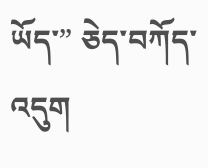ཡོད་” ཅེད་བཀོད་འདུག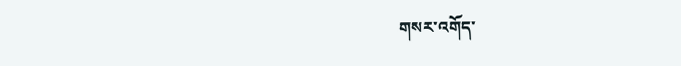གསར་འགོད་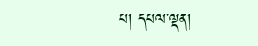པ། དཔལ་ལྡན།